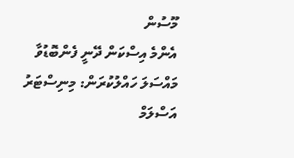މޫސުން
އެންމެ އިސްކަން ދޭނީ ފެންބޮޑުވާ މައްސަލަ ހައްލުކުރަން: މިނިސްޓަރު އަސްލަމް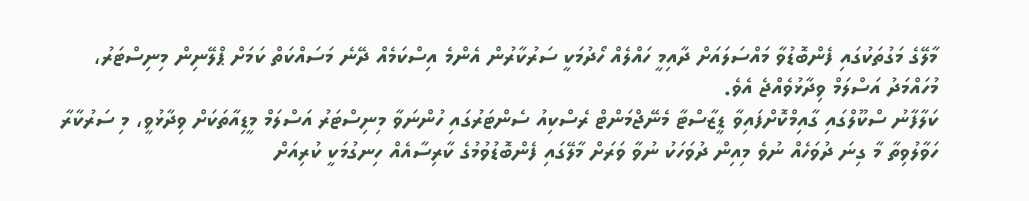މާލޭގެ މަގުތަކުގައި ފެންބޮޑުވާ މައްސަލައަށް ދާއިމީ ހައްލެއް ހޯދުމަކީ ސަރުކާރުން އެންމެ އިސްކަމެއް ދޭނެ މަސައްކަތް ކަމަށް ޕްލޭނިން މިނިސްޓަރު، މުހައްމަދު އަސްލަމް ވިދާޅުވެއްޖެ އެވެ.
ކަލާފާނު ސްކޫލްގައި ގާއިމްކޮށްފައިވާ ޑީޒާސްޓާ މެނޭޖްމަންޓް ރެސްކިއު ސެންޓަރުގައި ހުންނަވާ މިނިސްޓަރު އަސްލަމް މީޑިއާތަކަށް ވިދާޅުވީ، މި ސަރުކާރާ ހަވާލުވިތާ މާ ގިނަ ދުވަހެއް ނުވެ މިއިން ދުވަހަކު ނުވާ ވަރަށް މާލޭގައި ފެންބޮޑުވުމުގެ ކާރިސާއެއް ހިނގުމަކީ ކުރިއަށް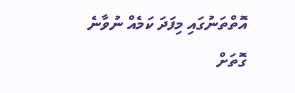އޮތްތަނުގައި މިފަދަ ކަމެއް ނުވާނެ ގޮތަށް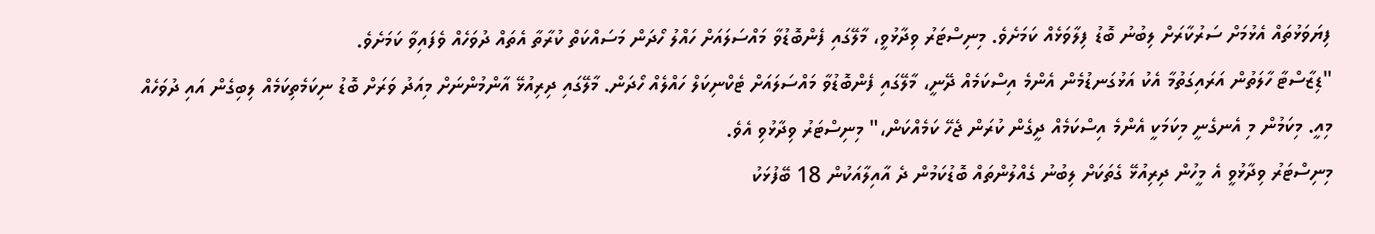ފިޔަވަޅުތައް އެޅުމަށް ސަރުކާރަށް ލިބުނު ބޮޑު ފިލާވަޅެއް ކަމަށެވެ. މިނިސްޓަރު ވިދާޅުވީ، މާލޭގައި ފެންބޮޑުވާ މައްސަލައަށް ހައްލު ހޯދަން މަސައްކަތް ކުރާތާ އެތައް ދުވަހެއް ވެފައިވާ ކަމަށެވެ.
"ޑިޒާސްޓާ ހާލަތުން އަރައިގަތުމާ އެކު އަޅުގަނޑުމެން އެންމެ އިސްކަމެއް ދޭނީ، މާލޭގައި ފެންބޮޑުވާ މައްސަލައަށް ޓެކްނިކަލް ހައްލެއް ހޯދަން. މާލޭގައި ދިރިއުޅޭ އާންމުންނަށް މިއަދު ވަރަށް ބޮޑު ނިކަމެތިކަމެއް ލިބިގެން އައި ދުވަހެއް މިއީ. މިކަމުން މި އެނގެނީ މިކަމަކީ އެންމެ އިސްކަމެއް ދީގެން ކުރަން ޖެހޭ ކަމެއްކަން،" މިނިސްޓަރު ވިދާޅުވި އެވެ.
މިނިސްޓަރު ވިދާޅުވީ އެ މީހުން ދިރިއުޅޭ ގެތަކަށް ލިބުނު ގެއްލުންތައް ބޮޑުކަމުން ދެ އާއިލާއަކުން 18 ބޭފުޅަކު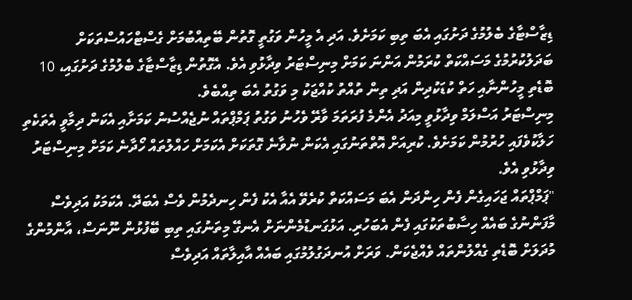ޑިޒާސްޓާގެ ބެލުމުގެ ދަށުގައި އެބަ ތިބި ކަމަށެވެ. އަދި އެ މީހުން ވަގުތީ ގޮތުން ބޭތިއްބުމަށް ގެސްޓްހައުސްތަކަށް ބަދަލުކުރުމުގެ މަސައްކަތް ކުރަމުން އަންނަ ކަމަށް މިނިސްޓަރު ވިދާޅުވި އެވެ. އެގޮތުން ޑިޒާސްޓާގެ ބެލުމުގެ ދަށުގައި، 10 ބޮޑެތި މީހުންނާއި ހަތް ކުޑަކުދިން އަދި ތިން ތުއްތު ކުއްޖަކު މި ވަގުތު އެބަ ތިއްބެވެ.
މިނިސްޓަރު އަސްލަމް ވިދާޅުވީ މިއަދު އެންމެ ފުރަތަމަ ވާރޭ ވެހުނު ވަގުތު ޕަމްޕްތައް ނުޖެއްސުނު ކަމަށާއި އެކަން ދިމާވީ އެތަކެތި ހަލާކުވެފައި ހުރުމުން ކަމަށެވެ. ކުރިއަށް އޮތްތަނުގައި އެކަން ނުވާނެ ގޮތަކަށް އެކަމަށް ހައްލުތައް ހޯދާނެ ކަމަށް މިނިސްޓަރު ވިދާޅުވި އެވެ.
"ޕަމްޕްތައް ޖަހައިގެން ފެން ހިންދަން އެބަ މަސައްކަތް ކުރެވޭ އެއާ އެކު ފެން ހިނދެމުން ވެސް އެބަދޭ. އެކަމަކު އަދިވެސް މާފަންނުގެ ބައެއް ހިސާބުތަކުގައި ފެން އެބަހުރި. އަޅުގަނޑުމެންނަށް އެނގޭ މިތަނުގައި ތިބި ބޭފުޅުން ނޫނަސް، އާންމުންގެ މުދަލަށް ބޮޑެތި ގެއްލުންތައް ވެއްޖެކަން. ވަރަށް އުނދަގުލުމުގައި ބައެއް އާއިލާތައް އަދިވެސް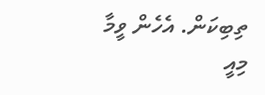ތިބިކަން. އެހެން ވީމާ މިއީ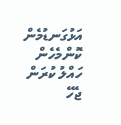އަޅުގަނޑުމެން ކޮންމެހެން ހައްލު ކުރަން ޖެހޭ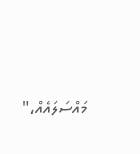މައްސަލައެއް،"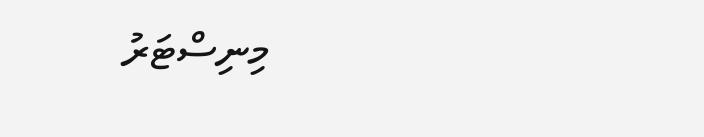މިނިސްޓަރު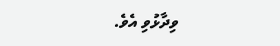ވިދާޅުވި އެވެ.